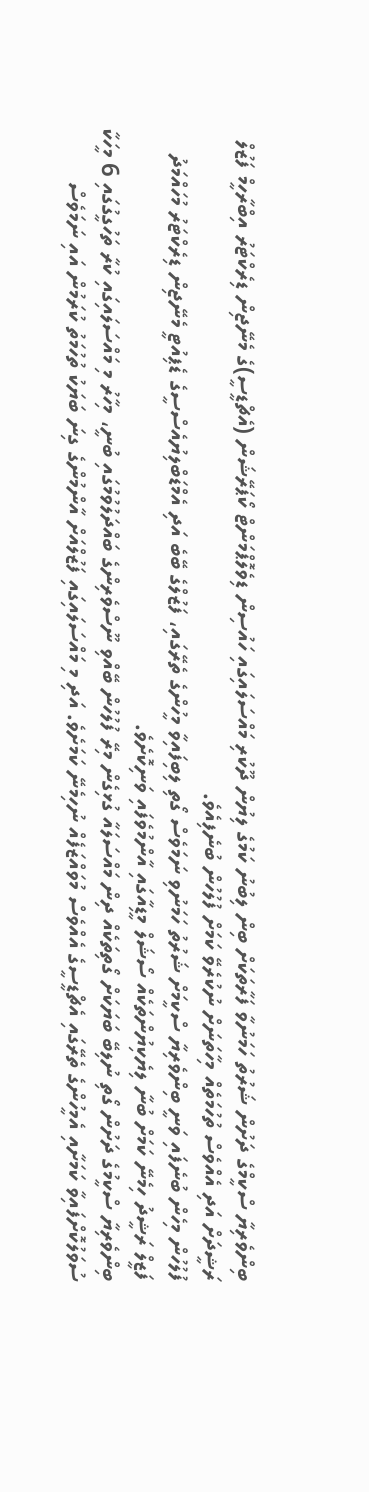ބިންވެރިޔާ ސްކީމްގެ ދަށުން ޝަރުތު ހަމަނުވާ ފަރާތަކަށް ބިން ލިބުނު ކަމުގެ ލިޔުން ދޫކުރި މައްސަލައިގައި ހައުސިން ޑިވެލޮޕްމަންޓް ކޯޕަރޭޝަން (އެޗްޑީސީ)ގެ މެނޭޖިން ޑިރެކްޓަރު އިބްރާހީމް ފަޒުލް ރަޝީދަށް އަދި އެއްވެސް ތުހުމަތެއް މިހާތަނަށް ނުކުރެވޭ ކަމަށް ފުލުހުން ބުނެފިއެވެ.
ފުލުހުން މިހެން ބުނެފައި ވަނީ ބިންވެރިޔާ ސްކީމަށް ޝަރުތު ހަމަނުވި ނަމަވެސް ގޯތި ލިބިފައިވާ މީހުންގެ ތެރޭގައި، ފަޒުލްގެ ބޭބެ އަދި އެމްޑަބްލިޔުއެސްސީގެ ޑެޕިއުޓީ މެނޭޖިން ޑިރެކްޓަރު މުހައްމަދު ފަޒީލް ރަޝީދު ހިމެނޭ ކަމަށް ބުނާ ލިޔެކިޔުންތަކެއް ސޯޝަލް މީޑިއާގައި އާންމުވެފައި ވަނިކޮށެވެ.
ބިންވެރިޔާ ސްކީމުގެ ދަށުން ގޯތި ނުލިބޭ ބަޔަކަށް ގޯތިތަކެއް ދިން މައްސަލައާ ގުޅިގެން މިރޭ ފުލުހުން ބޭއްވި ނޫސްވެރިންގެ ބައްދަލުވުމުގައި ބުނީ، މިހާރު މި މައްސަލައިގައި ކުރާ ތަހުގީގުގައި 6 މީހަކާ ސުވަލުކޮށްފައިވާ ކަމަށާއި އެމީހުންގެ ތެރޭގައި އެޗްޑީސީގެ އެއްވެސް މުވައްޒަފެއް ނުހިމެނޭ ކަމަށެވެ. އަދި މި މައްސަލައިގައި ފަޒުލްއަށް އާންމުންގެ ގިނަ ބަޔަކު ތުހުމަތު ކުރަމުން އައި ނަމަވެސް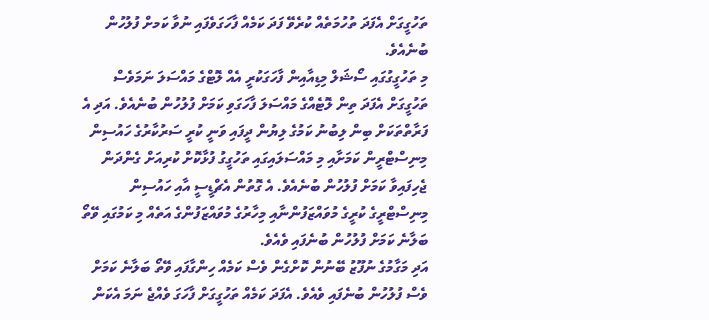ތަހުގީގަށް އެފަދަ ތުހުމަތެއް ކުރެވޭ ފަދަ ކަމެއް ފާހަގަވެފައި ނުވާ ކަމށް ފުލުހުން ބުނެއެވެ.
މި ތަހުގީގުގައި ސޯޝަލް މިޑިއާއިން ފާހަގަކުރީ އެއް ލޮޓްގެ މައްސަލަ ނަމަވެސް ތަހުގީގަށް އެފަދަ ތިން ލޮޓެއްގެ މައްސަލަ ފާހަގަވި ކަމަށް ފުލުހުން ބުނެއެވެ. އަދި އެ ފަރާތްތަކަށް ބިން ލިބުނު ކަމުގެ ލިޔުން ދީފައި ވަނީ ކުރީ ސަރުކާރުގެ ހައުސިން މިނިސްޓްރީން ކަމަށާއި މި މައްސަލައިގައި ތަހުގީގު ފުޅާކޮށް ކުރިއަށް ގެންދަން ޖެހިފައިވާ ކަމަށް ފުލުހުން ބުނެއެވެ. އެ ގޮތުން އެޗްޑީސީ އާއި ހައުސިން މިނިސްޓްރީގެ ކުރީގެ މުވައްޒަފުންނާއި މިހާރުގެ މުވައްޒަފުންގެ އަތެއް މި ކަމުގައި ވޭތޯ ބަލާނެ ކަމަށް ފުލުހުން ބުނެފައި ވެއެވެ.
އަދި މަގާމުގެ ނުފޫޒު ބޭނުން ކޮށްގެން ވެސް ކަމެއް ހިންގާފައި ވޭތޯ ބަލާނެ ކަމަށް ވެސް ފުލުހުން ބުނެފައި ވެއެވެ. އެފަދަ ކަމެއް ތަހުގީގަށް ފާހަގަ ވެއްޖެ ނަމަ އެކަން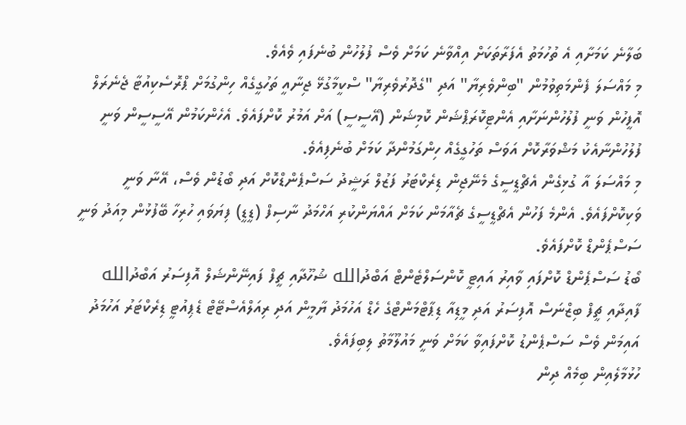ބަލާނެ ކަމަށާއި އެ ތުހުމަތު އެފަރާތަކަށް އިއްވާނެ ކަމަށް ވެސް ފުލުހުން ބުނެފައި ވެއެވެ.
މި މައްސަލަ ފެންމަތިވުމުން "ބިންވެރިޔާ" އަދި "ގެދޮރުވެރިޔާ" ސްކީމާގުޅޭ ޖިނާއީ ތަހުގީގެއް ހިންގުމަށް ޕްރޮސެކިއުޓާ ޖެނެރަލް އޮފީހުން ވަނީ ފުލުހުންނަށާއި އެންޓިކޮރަޕްޝަން ކޮމިޝަން (އޭސީސީ) އަށް އަމުރު ކޮށްފައެވެ. އެހެންކަމުން އޭސީސީން ވަނީ ފުލުހުންނާއެކު މަޝްވަރާކޮށް އަވަސް ތަހުގީގެއް ހިންގަމުންދާ ކަމަށް ބުނެފިއެވެ.
މި މައްސަލަ އާ ގުޅިގެން އެޗްޑީސީގެ މެނޭޖިން ޑިރެކްޓަރު ފަޒުލް ރަޝީދު ސަސްޕެންޑްކޮށް އަދި ބޯޑުން ވެސް، އޭނާ ވަނީ ވަކިކޮށްފައެވެ. އެންމެ ފަހުން އެޗްޑީސީގެ ޗެއާމަން ކަމަށް އައްޔަންކުރި އަހްމަދު ނާސިފް (ޑީޑީ) ފިޔަވައި ހުރިހާ ބޭފުޅުން މިއަދު ވަނީ ސަސްޕެންޑް ކޮށްފައެވެ.
ބޯޑު ސަސްޕެންޑް ކޮށްފައި ވާއިރު އައިޓީ ކޮންސަލްޓެންޓް އަބްދުالله ޝުހޫދާއި ޗީފް ފައިނޭންޝަލް އޮފިސަރު އަބްދުالله ފާއިދާއި ޗީފް ބިޒްނަސް އޮފިސަރު އަދި މީޑިއާ ޑިޕާޓްމަންޓްގެ ހެޑް އަހުމަދު ޔާމީން އަދި ރިއަލްއެސްޓޭޓް ޑެޕިއުޓީ ޑިރެކްޓަރު އަހުމަދު އައިމަން ވެސް ސަސްޕެންޑު ކޮށްފައިވާ ކަމަށް ވަނީ މައުލޫމާތު ލިބިފައެވެ.
ހުޅުމާލެއިން ބިމެއް ދިން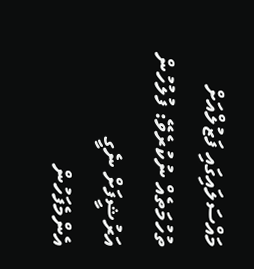މައްސަލައިގައި ފަޒުލްއަށް ތުހުމަތެއް ނުކުރެވޭ: ފުލުހުން
އަރުޝީފަށް ނެގީ
އެންމެފަހުން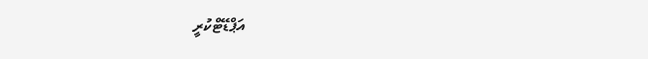އަޕްޑޭޓްކުރީ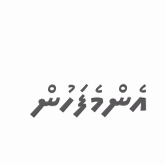އެންމެފަހުން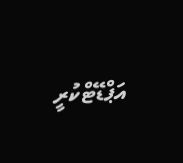އަޕްޑޭޓްކުރީ